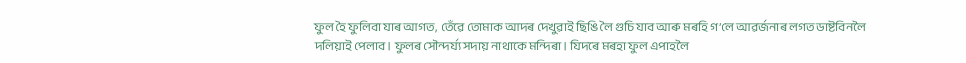ফুল হৈ ফুলিবা যাৰ আগত, তেঁৱে তোমাক আদৰ দেখুৱাই ছিঙি লৈ গুচি যাব আৰু মৰহি গ’লে আৱৰ্জনাৰ লগত ডাষ্টবিনলৈ দলিয়াই পেলাব। ফুলৰ সৌন্দৰ্য্য সদায় নাথাকে মন্দিৰা। যিদৰে মৰহা ফুল এপাহলৈ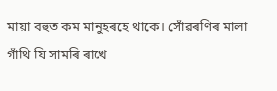মায়া বহুত কম মানুহৰহে থাকে। সোঁৱৰণিৰ মালা গাঁথি যি সামৰি ৰাখে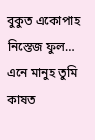বুকুত একোপাহ নিস্তেজ ফুল… এনে মানুহ তুমি কাষত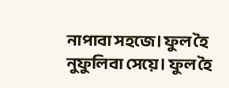নাপাবা সহজে। ফুল হৈ নুফুলিবা সেয়ে। ফুল হৈ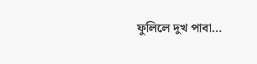ফুলিলে দুখ পাবা…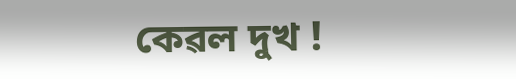কেৱল দুখ !